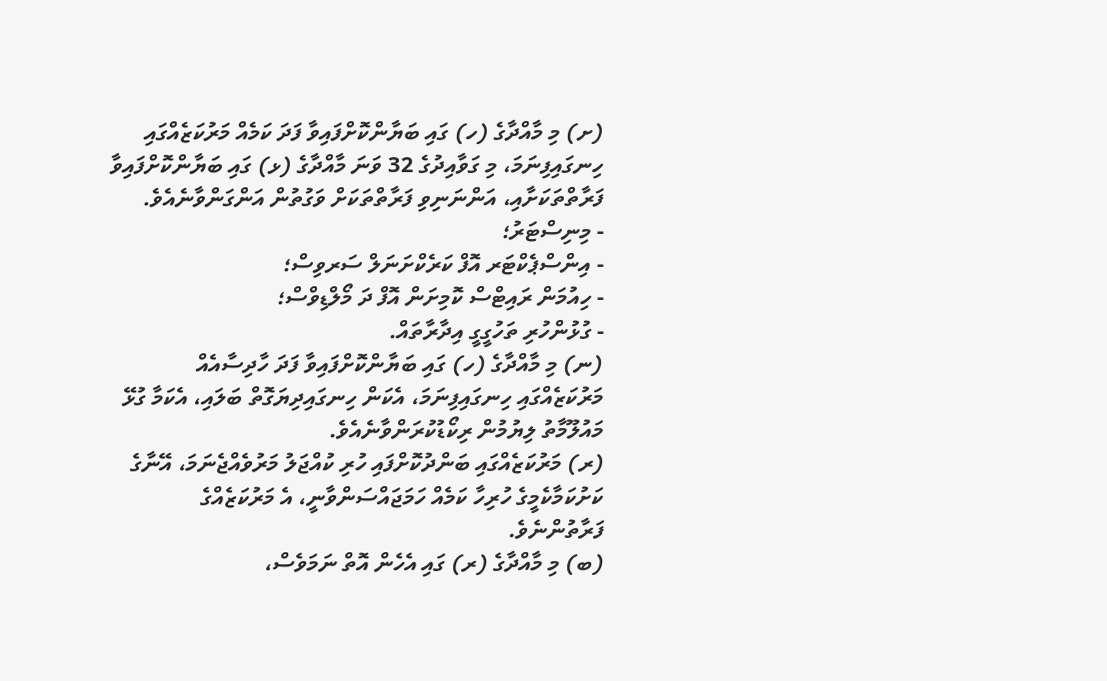(ށ) މި މާއްދާގެ (ހ) ގައި ބަޔާންކޮށްފައިވާ ފަދަ ކަމެއް މަރުކަޒެއްގައި ހިނގައިފިނަމަ، މި ގަވާއިދުގެ 32 ވަނަ މާއްދާގެ (ޅ) ގައި ބަޔާންކޮށްފައިވާ ފަރާތްތަކަށާއި، އަންނަނިވި ފަރާތްތަކަށް ވަގުތުން އަންގަންވާނެއެވެ.
- މިނިސްޓަރު؛
- އިންސްޕެކްޓަރ އޮފް ކަރެކްށަނަލް ސަރވިސް؛
- ހިއުމަން ރައިޓްސް ކޮމިށަން އޮފް ދަ މޯލްޑިވްސް؛
- ގުޅުންހުރި ތަހުގީގީ އިދާރާތައް.
(ނ) މި މާއްދާގެ (ހ) ގައި ބަޔާންކޮށްފައިވާ ފަދަ ހާދިސާއެއް މަރުކަޒެއްގައި ހިނގައިފިނަމަ، އެކަން ހިނގައިދިޔަގޮތް ބަލައި، އެކަމާ ގުޅޭ މައުލޫމާތު ލިޔުމުން ރިކޯޑުކުރަންވާނެއެވެ.
(ރ) މަރުކަޒެއްގައި ބަންދުކޮށްފައި ހުރި ކުއްޖަލު މަރުވެއްޖެނަމަ، އޭނާގެ ކަށުކަމާކެމީގެ ހުރިހާ ކަމެއް ހަމަޖައްސަންވާނީ، އެ މަރުކަޒެއްގެ ފަރާތުންނެވެ.
(ބ) މި މާއްދާގެ (ރ) ގައި އެހެން އޮތް ނަމަވެސް،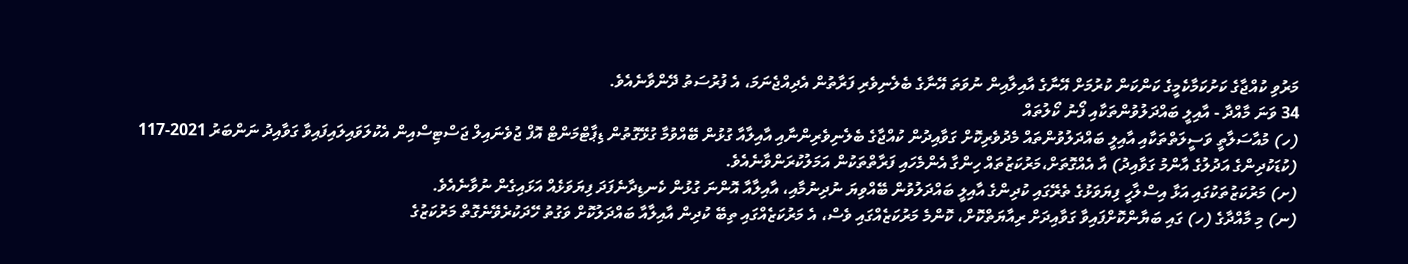މަރުވި ކުއްޖާގެ ކަށުކަމާކެމީގެ ކަންކަން ކުރުމަށް އޭނާގެ އާއިލާއިން ނުވަތަ އޭނާގެ ބެލެނިވެރި ފަރާތުން އެދިއްޖެނަމަ، އެ ފުރުސަތު ދޭންވާނެއެވެ.
34 ވަނަ މާއްދާ - އާއިލީ ބައްދަލުވުންތަކާއި ފޯނު ކޯލުތައް
(ހ) މުއާސަލާތީ ވަސީލަތްތަކާއި އާއިލީ ބައްދަލުވުންތައް މެދުވެރިކޮށް ގަވާއިދުން ކުއްޖާގެ ބެލެނިވެރިންނާއި އާއިލާއާ ގުޅުން ބޭއްވުމާ ގުޅޭގޮތުން ޑިޕާޓްމަންޓް އޮފް ޖުވެނައިލް ޖަސްޓިސްއިން އެކުލަވައިލައިފައިވާ ގަވާއިދު ނަންބަރު 2021-117 (ކުޑަކުދިންގެ އަދުލުގެ އާންމު ގަވާއިދު) އާ އެއްގޮތަށް،މަރުކަޒުތައް ހިންގާ އެންމެހައި ފަރާތްތަކުން އަމަލުކުރަންވާނެއެވެ.
(ށ) މަރުކަޒުތަކުގައި އަޅާ އިސްލާހީ ފިޔަވަޅުގެ ތެރޭގައި ކުދިންގެ އާއިލީ ބައްދަލުވުން ބޭއްވިޔަ ނުދިނުމާއި، އާއިލާއާ އޮންނަ ގުޅުން ކެނޑިދާނެފަދަ ފިޔަވަޅެއް އަޅައިގެން ނުވާނެއެވެ.
(ނ) މި މާއްދާގެ (ހ) ގައި ބަޔާންކޮށްފައިވާ ގަވާއިދަށް ރިއާޔަތްކޮށް، ކޮންމެ މަރުކަޒެއްގައި ވެސް، އެ މަރުކަޒެއްގައި ތިބޭ ކުދިން އާއިލާއާ ބައްދަލުކޮށް ވަގުތު ހޭދަކުރެވޭނެގޮތް މަރުކަޒުގެ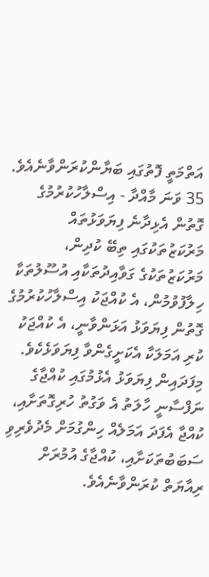އަތްމަތީ ފޮތުގައި ބަޔާންކުރަންވާނެއެވެ.
35 ވަނަ މާއްދާ - އިސްލާހުކުރުމުގެ ގޮތުން އެޅިދާނެ ފިޔަވަޅުތައް
މަރުކަޒުތަކުގައި ތިބޭ ކުދިން، މަރުކަޒުތަކުގެ ގަވާއިދުތަކާއި އުސޫލުތަކާ ހިލާފުވުމުން، އެ ކުއްޖަކު އިސްލާހުކުރުމުގެ ގޮތުން ފިޔަވަޅު އަޅަންވާނީ، އެ ކުއްޖަކު ކުރި އަމަލަކާ އެކަށީގެންވާ ފިޔަވަޅެކެވެ. މިފަދައިން ފިޔަވަޅު އެޅުމުގައި ކުއްޖާގެ ނަފްސާނީ ހާލަތު އެ ވަގުތު ހުރިގޮތަށާއި، ކުއްޖާ އެފަދަ އަމަލެއް ހިންގުމަށް މެދުވެރިވި ސަބަބުތަކަށާއި، ކުއްޖާގެ އުމުރަށް ރިއާޔަތް ކުރަންވާނެއެވެ.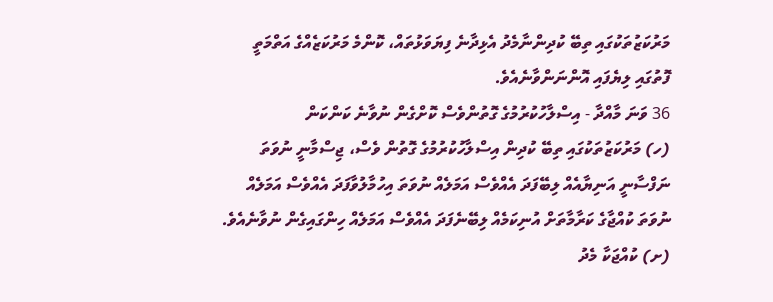މަރުކަޒުތަކުގައި ތިބޭ ކުދިންނާމެދު އެޅިދާނެ ފިޔަވަޅުތައް، ކޮންމެ މަރުކަޒެއްގެ އަތްމަތީ ފޮތުގައި ލިޔެފައި އޮންނަންވާނެއެވެ.
36 ވަނަ މާއްދާ - އިސްލާހުކުރުމުގެ ގޮތުންވެސް ކޮށްގެން ނުވާނެ ކަންކަން
(ހ) މަރުކަޒުތަކުގައި ތިބޭ ކުދިން އިސްލާހުކުރުމުގެ ގޮތުން ވެސް، ޖިސްމާނީ ނުވަތަ ނަފްސާނީ އަނިޔާއެއް ލިބޭފަދަ އެއްވެސް އަމަލެއް ނުވަތަ އިހުމާލުވާފަދަ އެއްވެސް އަމަލެއް ނުވަތަ ކުއްޖާގެ ކަރާމާތަށް އުނިކަމެއް ލިބޭނެފަދަ އެއްވެސް އަމަލެއް ހިންގައިގެން ނުވާނެއެވެ.
(ށ) ކުއްޖަކާ މެދު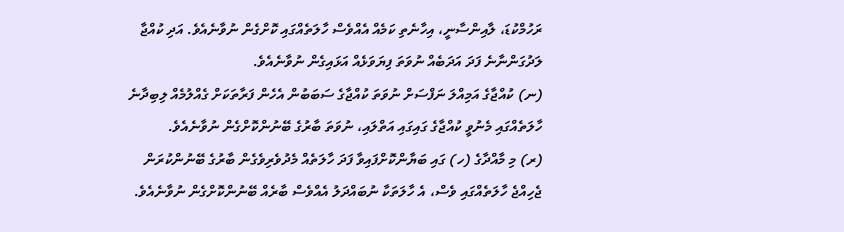ރަހުމްކުޑަ، ލާއިންސާނީ، އިހާނެތި ކަމެއް އެއްވެސް ހާލަތެއްގައި ކޮށްގެން ނުވާނެއެވެ. އަދި ކުއްޖާ ލަދުގަންނާނެ ފަދަ އަދަބެއް ނުވަތަ ފިޔަވަޅެއް އަޅައިގެން ނުވާނެއެވެ.
(ނ) ކުއްޖާގެ އަމިއްލަ ނަފްސަށް ނުވަތަ ކުއްޖާގެ ސަބަބުން އެހެން ފަރާތަކަށް ގެއްލުމެއް ލިބިދާނެ ހާލަތެއްގައި މެނުވީ ކުއްޖާގެ ގައިގައި އަތްލައި، ނުވަތަ ބާރުގެ ބޭނުންކޮށްގެން ނުވާނެއެވެ.
(ރ) މި މާއްދާގެ (ހ) ގައި ބަޔާންކޮށްފައިވާ ފަދަ ހާލަތެއް މެދުވެރިވެގެން ބާރުގެ ބޭނުންކުރަން ޖެހިއްޖެ ހާލަތެއްގައި ވެސް، އެ ހާލަތަކާ ނުބައްދަލު އެއްވެސް ބާރެއް ބޭނުންކޮށްގެން ނުވާނެއެވެ.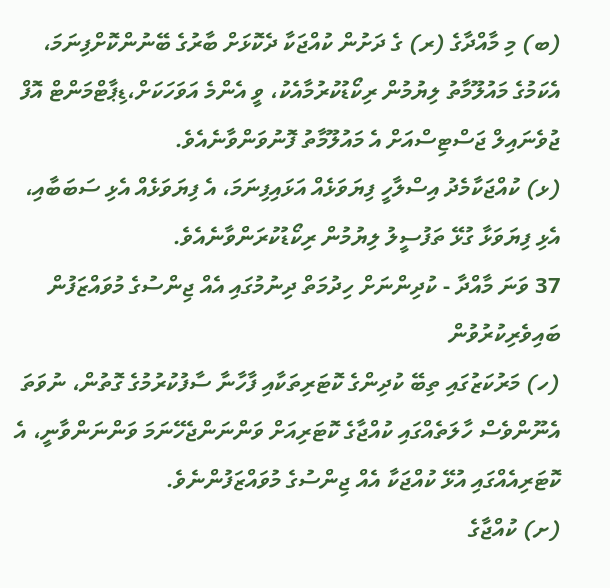(ބ) މި މާއްދާގެ (ރ) ގެ ދަށުން ކުއްޖަކާ ދެކޮޅަށް ބާރުގެ ބޭނުންކޮށްފިނަމަ، އެކަމުގެ މައުލޫމާތު ލިޔުމުން ރިކޯޑުކުރުމާއެކު، ވީ އެންމެ އަވަހަކަށް،ޑިޕާޓްމަންޓް އޮފް ޖުވެނައިލް ޖަސްޓިސްއަށް އެ މައުލޫމާތު ފޮނުވަންވާނެއެވެ.
(ޅ) ކުއްޖަކާމެދު އިސްލާހީ ފިޔަވަޅެއް އަޅައިފިނަމަ، އެ ފިޔަވަޅެއް އެޅި ސަބަބާއި، އެޅި ފިޔަވަޅާ ގުޅޭ ތަފުސީލު ލިޔުމުން ރިކޯޑުކުރަންވާނެއެވެ.
37 ވަނަ މާއްދާ - ކުދިންނަށް ހިދުމަތް ދިނުމުގައި އެއް ޖިންސުގެ މުވައްޒަފުން ބައިވެރިކުރުވުން
(ހ) މަރުކަޒުގައި ތިބޭ ކުދިންގެ ކޮޓަރިތަކާއި ފާހާނާ ސާފުކުރުމުގެ ގޮތުން، ނުވަތަ އެނޫންވެސް ހާލަތެއްގައި ކުއްޖާގެ ކޮޓަރިއަށް ވަންނަންޖެހޭނަމަ ވަންނަންވާނީ، އެ ކޮޓަރިއެއްގައި އުޅޭ ކުއްޖަކާ އެއް ޖިންސުގެ މުވައްޒަފުންނެވެ.
(ށ) ކުއްޖާގެ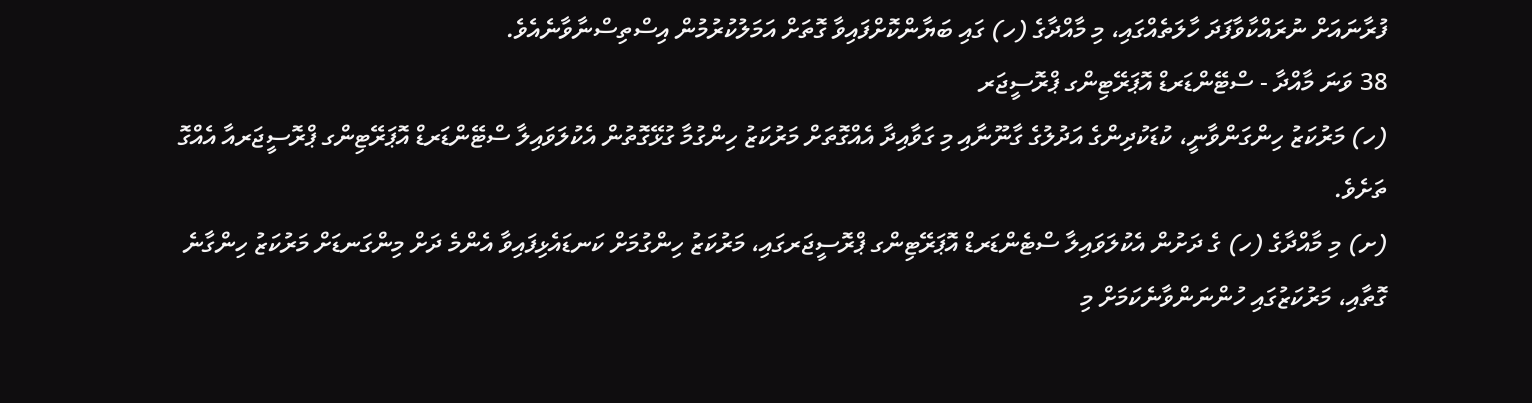ފުރާނައަށް ނުރައްކާވާފަދަ ހާލަތެއްގައި، މި މާއްދާގެ (ހ) ގައި ބަޔާންކޮށްފައިވާ ގޮތަށް އަމަލުކުރުމުން އިސްތިސްނާވާނެއެވެ.
38 ވަނަ މާއްދާ - ސްޓޭންޑަރޑް އޮޕަރޭޓިންގ ޕްރޮސީޖަރ
(ހ) މަރުކަޒު ހިންގަންވާނީ، ކުޑަކުދިންގެ އަދުލުގެ ގާނޫނާއި މި ގަވާއިދާ އެއްގޮތަށް މަރުކަޒު ހިންގުމާ ގުޅޭގޮތުން އެކުލަވައިލާ ސްޓޭންޑަރޑް އޮޕަރޭޓިންގ ޕްރޮސީޖަރއާ އެއްގޮ ތަށެވެ.
(ށ) މި މާއްދާގެ (ހ) ގެ ދަށުން އެކުލަވައިލާ ސްޓެންޑަރޑް އޮޕަރޭޓިންގ ޕްރޮސީޖަރގައި، މަރުކަޒު ހިންގުމަށް ކަނޑައެޅިފައިވާ އެންމެ ދަށް މިންގަނޑަށް މަރުކަޒު ހިންގާނެ ގޮތާއި، މަރުކަޒުގައި ހުންނަންވާނެކަމަށް މި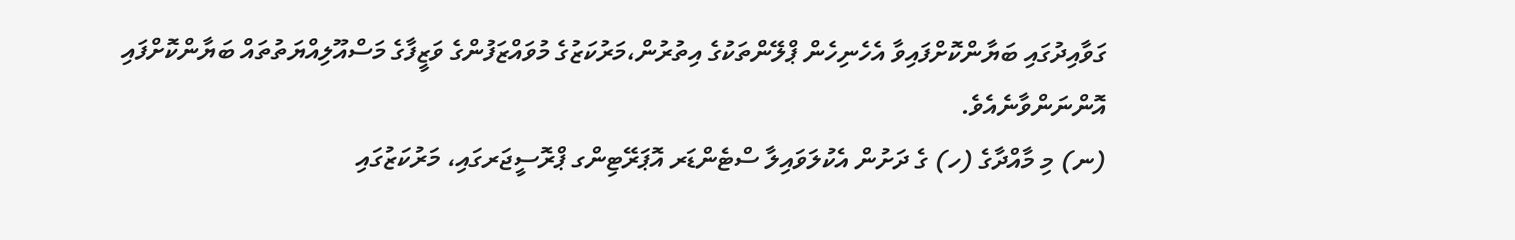ގަވާއިދުގައި ބަޔާންކޮށްފައިވާ އެހެނިހެން ޕްލޭންތަކުގެ އިތުރުން،މަރުކަޒުގެ މުވައްޒަފުންގެ ވަޒީފާގެ މަސްއޫލިއްޔަތުތައް ބަޔާންކޮށްފައި އޮންނަންވާނެއެވެ.
(ނ) މި މާއްދާގެ (ހ) ގެ ދަށުން އެކުލަވައިލާ ސްޓެންޑަރ އޮޕަރޭޓިންގ ޕްރޮސީޖަރގައި، މަރުކަޒުގައި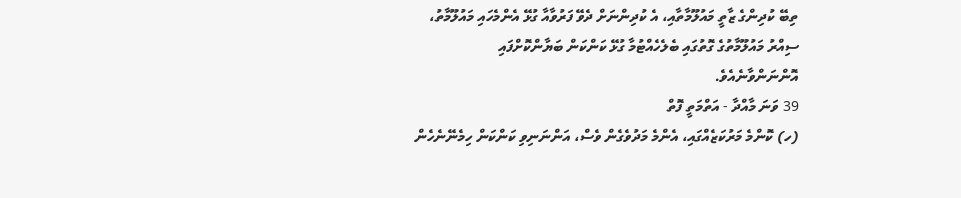ތިބޭ ކުދިންގެ ޒާތީ މައުލޫމާތާއި، އެ ކުދިންނަށް ދެވޭ ފަރުވާއާ ގުޅޭ އެންމެހައި މައުލޫމާތު، ސިއްރު މައުލޫމާތުގެ ގޮތުގައި ބެލެހެއްޓުމާ ގުޅޭ ކަންކަން ބަޔާންކޮށްފައި އޮންނަންވާނެއެވެ.
39 ވަނަ މާއްދާ - އަތްމަތީ ފޮތް
(ހ) ކޮންމެ މަރުކަޒެއްގައި، އެންމެ މަދުވެގެން ވެސް، އަންނަނިވި ކަންކަން ހިމެނޭނެހެން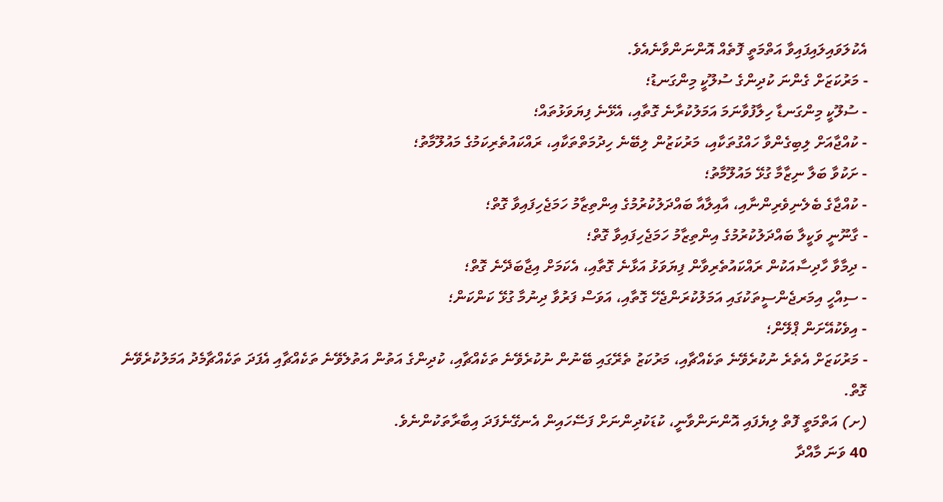އެކުލަވައިލައިފައިވާ އަތްމަތީ ފޮތެއް އޮންނަންވާނެއެވެ.
- މަރުކަޒަށް ގެންނަ ކުދިންގެ ސުލޫކީ މިންގަނޑު؛
- ސުލޫކީ މިންގަނޑާ ހިލާފުވާނަމަ އަމަލުކުރާނެ ގޮތާއި، އެޅޭނެ ފިޔަވަޅުތައް؛
- ކުއްޖާއަށް ލިބިގެންވާ ހައްގުތަކާއި، މަރުކަޒުން ލިބޭނެ ހިދުމަތްތަކާއި، ރައްކައުތެރިކަމުގެ މައުލޫމާތު؛
- ށަކުވާ ބަލާ ނިޒާމާ ގުޅޭ މައުލޫމާތު؛
- ކުއްޖާގެ ބެލެނިވެރިންނާއި، އާއިލާއާ ބައްދަލުކުރުމުގެ އިންތިޒާމު ހަމަޖެހިފައިވާ ގޮތް؛
- ގާނޫނީ ވަކީލާ ބައްދަލުކުރުމުގެ އިންތިޒާމު ހަމަޖެހިފައިވާ ގޮތް؛
- ދިމާވާ ހާދިސާއަކުން ރައްކައުތެރިވާން ފިޔަވަޅު އަޅާނެ ގޮތާއި، އެކަމަށް އިޖާބަދޭނެ ގޮތް؛
- ސިއްހީ އިމަރޖެންސީތަކުގައި އަމަލުކުރަންޖެހޭ ގޮތާއި، އަވަސް ފަރުވާ ދިނުމާ ގުޅޭ ކަންކަން؛
- އިވެކުއޭށަން ޕްލޭން؛
- މަރުކަޒަށް އެތެރެ ނުކުރެވޭނެ ތަކެއްޗާއި، މަރުކަޒު ތެރޭގައި ބޭނުން ނުކުރެވޭނެ ތަކެއްޗާއި، ކުދިންގެ އަތުން އަތުލެވޭނެ ތަކެއްޗާއި އެފަދަ ތަކެއްޗާމެދު އަމަލުކުރެވޭނެ ގޮތް.
(ށ) އަތްމަތީ ފޮތް ލިޔެފައި އޮންނަންވާނީ، ކުޑަކުދިންނަށް ފަސޭހައިން އެނގޭނެފަދަ އިބާރާތަކުންނެވެ.
40 ވަނަ މާއްދާ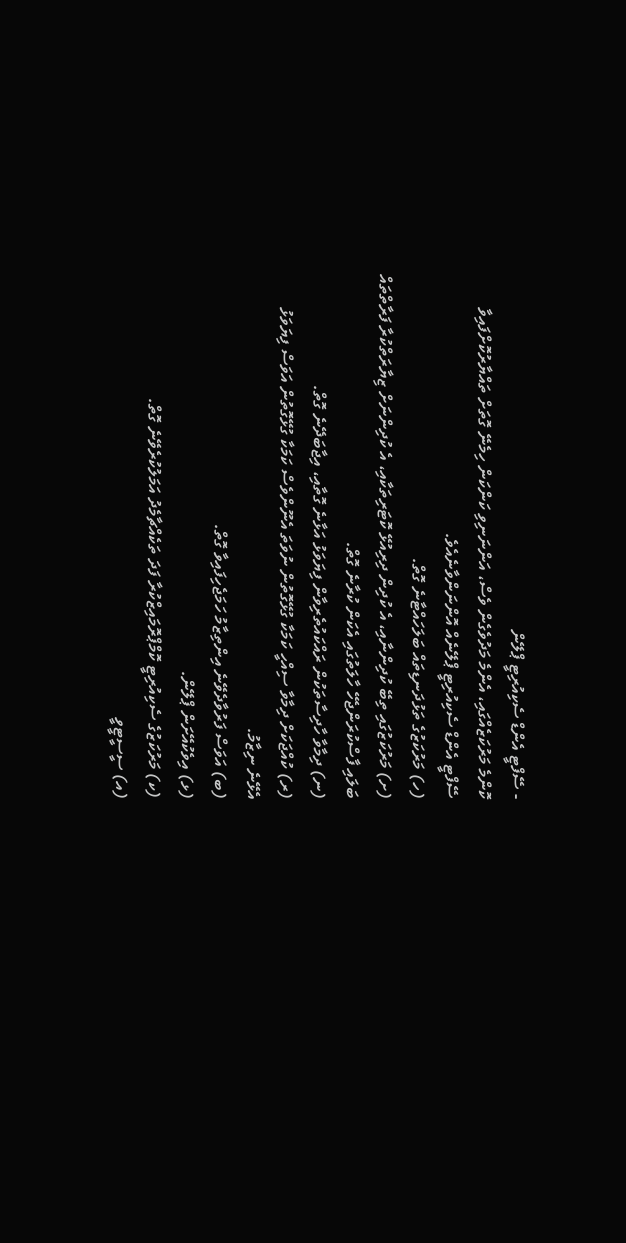- ސޭފްޓީ އެންޑް ސެކިއުރިޓީ ޕްލޭން
ކޮންމެ މަރުކަޒެއްގައި، އެންމެ މަދުވެގެން ވެސް، އަންނަނިވި ކަންކަން ހިމެނޭ ގޮތަށް ތައްޔާރުކޮށްފައިވާ ސޭފްޓީ އެންޑް ސެކިއުރިޓީ ޕްލޭނެއް އޮންނަންވާނެއެވެ.
(ހ) މަރުކަޒުގެ ތަޅުދަނޑިތައް ބަލަހައްޓާނެ ގޮތް.
(ށ) މަރުކަޒުގައި ތިބޭ ކުދިންނާއި، އެ ކުދިން ދިރިއުޅޭ ކޮޓަރިތަކާއި، އެ ކުދިންނަށް ޒިޔާރަތްކުރާ ފަރާތްތައް ބަލައި ފާސްކުރަންޖެހޭ ހާލަތުގައި އެކަން ކުރާނެ ގޮތް.
(ނ) ދިމާވާ ހާދިސާތަކުން ރައްކައުތެރިވާން ފިޔަވަޅު އަޅާނެ ގޮތާއި، އިޖާބަދޭނެ ގޮތް.
(ރ) ކުއްޖަކަށް ދިމާވާ ސިއްހީ ކަމަކާ ގުޅޭގޮތުން ނުވަތަ އެނޫންވެސް ކަމަކާ ގުޅޭގޮތުން އަވަސް ފިޔަވަޅު އެޅޭނެ ނިޒާމު.
(ބ) އަވަސް ފަރުވާދެވޭނެ އިންތިޒާމު ހަމަޖެހިފައިވާ ގޮތް.
(ޅ) އިވެކުއޭށަން ޕްލޭން.
(ކ) މަރުކަޒުގެ ސެކިއުރިޓީ ކޮމްޕްރޮމައިޒްކުރާ ފަދަ ތަކެއްޗާމެދު އަމަލުކުރެވޭނެ ގޮތް.
(އ) ސީސީޓީވީ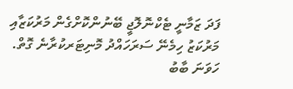ފަދަ ޒަމާނީ ޓެކްނޮލޮޖީ ބޭނުންކޮށްގެން މަރުކަޒާއި މަރުކަޒު ހިމެނޭ ސަރަހައްދު މޮނިޓަރކުރާނެ ގޮތް.
ހަވަނަ ބާބު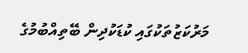މަރުކަޒުތަކުގައި ކުޑަކުދިން ބޭތިއްބުމުގެ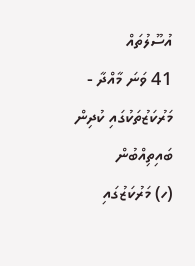އުސޫލުތައް
41 ވަނަ މާއްދާ - މަރުކަޒުތަކުގައި ކުދިން ބައިތިއްބުން
(ހ) މަރުކަޒުގައި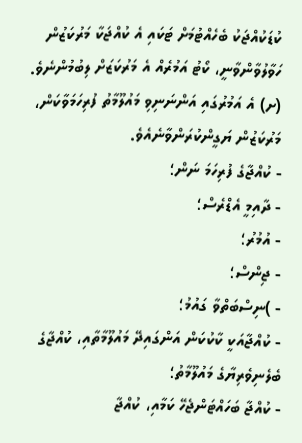ކުޑަކުއްޖަކު ބެހެއްޓުމަށް ޓަކައި އެ ކުއްޖަކާ މަރުކަޒުން ހަވާލުވާންވާނީ، ކޯޓު އަމުރެއް އެ މަރުކަޒަށް ލިބުމުންނެވެ.
(ށ) އެ އަމުރުގައި އަންނަނިވި މައުލޫމާތު ފުރިހަމަވާކަން، މަރުކަޒުން ޔަގީންކުރަންވާނެއެވެ.
- ކުއްޖާގެ ފުރިހަމަ ނަން؛
- ދާއިމީ އެޑްރެސް؛
- އުމުރު؛
- ޖިންސް؛
- )ނިސްބަތްވާ ގައުމު؛
- ކުއްޖާއަކީ ކާކުކަން އަންގައިދޭ މައުލޫމާތާއި، ކުއްޖާގެ ބެލެނިވެރިޔާގެ މައުލޫމާތު؛
- ކުއްޖާ ބަހައްޓަންޖެހޭ ކަމާއި، ކުއްޖާ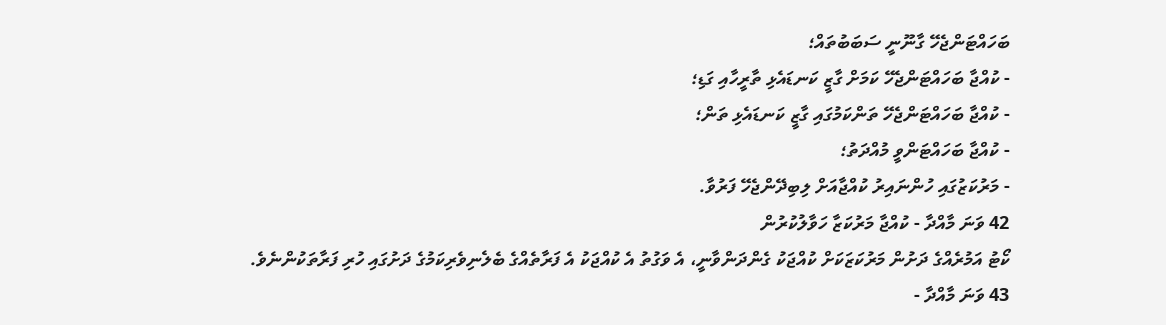ބަހައްޓަންޖެހޭ ގާނޫނީ ސަބަބުތައް؛
- ކުއްޖާ ބަހައްޓަންޖެހޭ ކަމަށް ގާޒީ ކަނޑައެޅި ތާރީހާއި ގަޑި؛
- ކުއްޖާ ބަހައްޓަންޖެހޭ ތަންކަމުގައި ގާޒީ ކަނޑައެޅި ތަން؛
- ކުއްޖާ ބަހައްޓަންވީ މުއްދަތު؛
- މަރުކަޒުގައި ހުންނައިރު ކުއްޖާއަށް ލިބިދޭންޖެހޭ ފަރުވާ.
42 ވަނަ މާއްދާ - ކުއްޖާ މަރުކަޒާ ހަވާލުކުރުން
ކޯޓު އަމުރެއްގެ ދަށުން މަރުކަޒަކަށް ކުއްޖަކު ގެންދަންވާނީ، އެ ވަގުތު އެ ކުއްޖަކު އެ ފަރާތެއްގެ ބެލެނިވެރިކަމުގެ ދަށުގައި ހުރި ފަރާތަކުންނެވެ.
43 ވަނަ މާއްދާ -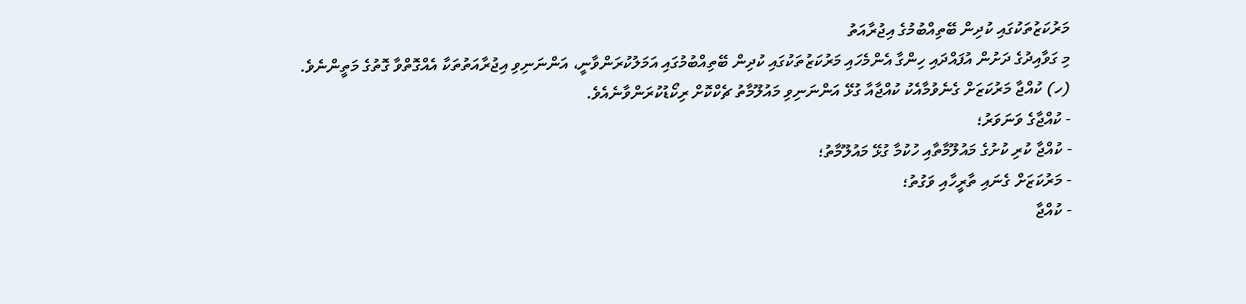މަރުކަޒުތަކުގައި ކުދިން ބޭތިއްބުމުގެ އިޖުރާއަތު
މި ގަވާއިދުގެ ދަށުން އުފައްދައި ހިންގާ އެންމެހައި މަރުކަޒުތަކުގައި ކުދިން ބޭތިއްބުމުގައި އަމަލުކުރަންވާނީ، އަންނަނިވި އިޖުރާއަތުތަކާ އެއްގޮތްވާ ގޮތުގެ މަތީންނެވެ.
(ހ) ކުއްޖާ މަރުކަޒަށް ގެނެވުމާއެކު ކުއްޖާއާ ގުޅޭ އަންނަނިވި މައުލޫމާތު ޗެކްކޮށް ރިކޯޑުކުރަންވާނެއެވެ.
- ކުއްޖާގެ ވަނަވަރު؛
- ކުއްޖާ ކުރި ކުށުގެ މައުލޫމާތާއި ހުކުމާ ގުޅޭ މައުލޫމާތު؛
- މަރުކަޒަށް ގެނައި ތާރީހާއި ވަގުތު؛
- ކުއްޖާ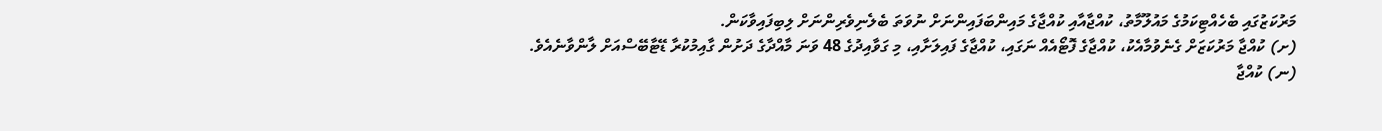މަރުކަޒުގައި ބެހެއްޓިކަމުގެ މައުލޫމާތު، ކުއްޖާއާއި ކުއްޖާގެ މައިންބަފައިންނަށް ނުވަތަ ބެލެނިވެރިންނަށް ލިބިފައިވާކަން.
(ށ) ކުއްޖާ މަރުކަޒަށް ގެނެވުމާއެކު، ކުއްޖާގެ ފޮޓޯއެއް ނަގައި، ކުއްޖާގެ ފައިލަށާއި، މި ގަވާއިދުގެ 48 ވަނަ މާއްދާގެ ދަށުން ގާއިމުކުރާ ޑޭޓާބޭސްއަށް ލާންވާނެއެވެ.
(ނ) ކުއްޖާ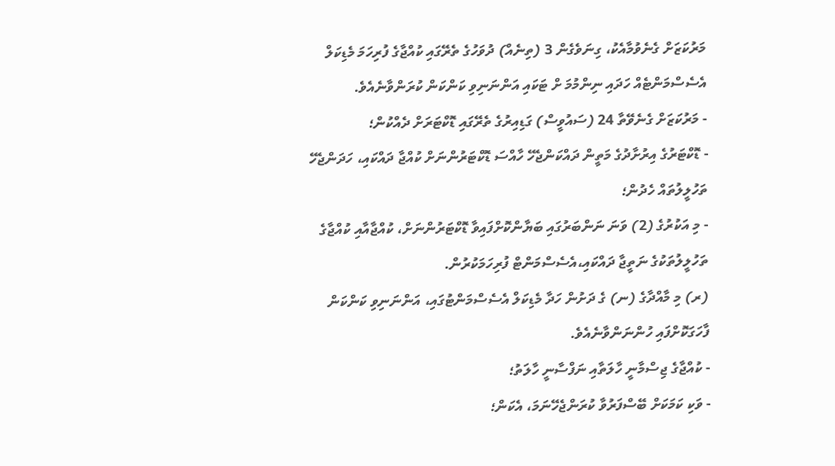މަރުކަޒަށް ގެނެވުމާއެކު، ގިނަވެގެން 3 (ތިނެއް) ދުވަހުގެ ތެރޭގައި ކުއްޖާގެ ފުރިހަމަ މެޑިކަލް އެސެސްމަންޓެއް ހަދައި ނިންމުމަ ށް ޓަކައި އަންނަނިވި ކަންކަން ކުރަންވާނެއެވެ.
- މަރުކަޒަށް ގެނެވޭތާ 24 (ސައުވީސް) ގަޑިއިރުގެ ތެރޭގައި ޑޮކްޓަރަށް ދެއްކުން؛
- ޑޮކްޓަރުގެ އިރުށާދުގެ މަތީން ދައްކަންޖެހޭ ހާއްސަ ޑޮކްޓަރުންނަށް ކުއްޖާ ދައްކައި، ހަދަންޖެހޭ ތަހުލީލުތައް ހެދުން؛
- މި އަކުރުގެ (2) ވަނަ ނަންބަރުގައި ބަޔާންކޮށްފައިވާ ޑޮކްޓަރުންނަށް، ކުއްޖާއާއި ކުއްޖާގެ ތަހުލީލުތަކުގެ ނަތީޖާ ދައްކައި،އެސެސްމަންޓް ފުރިހަމަކުރުން.
(ރ) މި މާއްދާގެ (ނ) ގެ ދަށުން ހަދާ މެޑިކަލް އެސެސްމަންޓުގައި، އަންނަނިވި ކަންކަން ފާހަގަކޮށްފައި ހުންނަންވާނެއެވެ.
- ކުއްޖާގެ ޖިސްމާނީ ހާލަތާއި ނަފްސާނީ ހާލަތު؛
- ވަކި ކަމަކަށް ބޭސްފަރުވާ ކުރަންޖެހޭނަމަ، އެކަން؛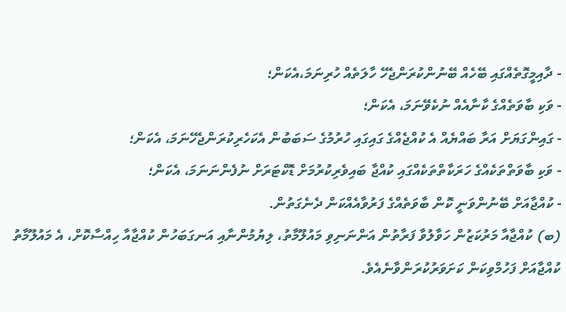- ދާއިމީގޮތެއްގައި ބޭހެއް ބޭނުންކުރަންޖެހޭ ހާލަތެއް ހުރިނަމަ،އެކަން؛
- ވަކި ބާވަތެއްގެ ކާނާއެއް ނުކެވޭނަމަ، އެކަން؛
- ގައިންގަޔަށް އަރާ ބައްޔެއް އެ ކުއްޖެއްގެ ގައިގައި ހުރުމުގެ ސަބަބުން އެކަހެރިކުރަންޖެހޭނަމަ، އެކަން؛
- ވަކި ބާވަތްތަކެއްގެ ހަރަކާތްތަކެއްގައި ކުއްޖާ ބައިވެރިކުރުމަށް ޑޮކްޓަރަށް ނުފެންނަނަމަ، އެކަން؛
- ކުއްޖާއަށް ބޭނުންވަނީ ކޮން ބާވަތެއްގެ ފަރުވާއެއްކަން ދެނެގަތުން.
(ބ) ކުއްޖާއާ މަރުކަޒުން ހަވާލުވާ ފަރާތުން އަންނަނިވި މައުލޫމާތު، ލިޔުމުންނާއި އަނގަބަހުން ކުއްޖާއާ ހިއްސާކޮށް، އެ މައުލޫމާތު ކުއްޖާއަށް ފަހުމްވިކަން ކަށަވަރުކުރަންވާނެއެވެ.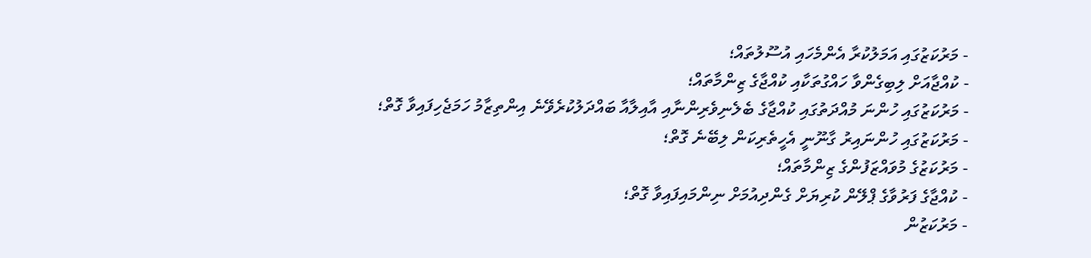- މަރުކަޒުގައި އަމަލުކުރާ އެންމެހައި އުސޫލުތައް؛
- ކުއްޖާއަށް ލިބިގެންވާ ހައްގުތަކާއި ކުއްޖާގެ ޒިންމާތައް؛
- މަރުކަޒުގައި ހުންނަ މުއްދަތުގައި ކުއްޖާގެ ބެލެނިވެރިންނާއި އާއިލާއާ ބައްދަލުކުރެވޭނެ އިންތިޒާމު ހަމަޖެހިފައިވާ ގޮތް؛
- މަރުކަޒުގައި ހުންނައިރު ގާނޫނީ އެހީތެރިކަން ލިބޭނެ ގޮތް؛
- މަރުކަޒުގެ މުވައްޒަފުންގެ ޒިންމާތައް؛
- ކުއްޖާގެ ފަރުވާގެ ޕްލޭން ކުރިޔަށް ގެންދިއުމަށް ނިންމައިފައިވާ ގޮތް؛
- މަރުކަޒުން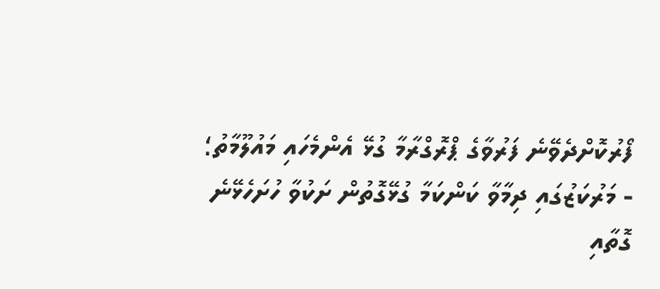ފޯރުކޮށްދެވޭނެ ފަރުވާގެ ޕްރޮގްރާމާ ގުޅޭ އެންމެހައި މައުލޫމާތު؛
- މަރުކަޒުގައި ދިމާވާ ކަންކަމާ ގުޅޭގޮތުން ށަކުވާ ހުށަހެޅޭނެ ގޮތާއި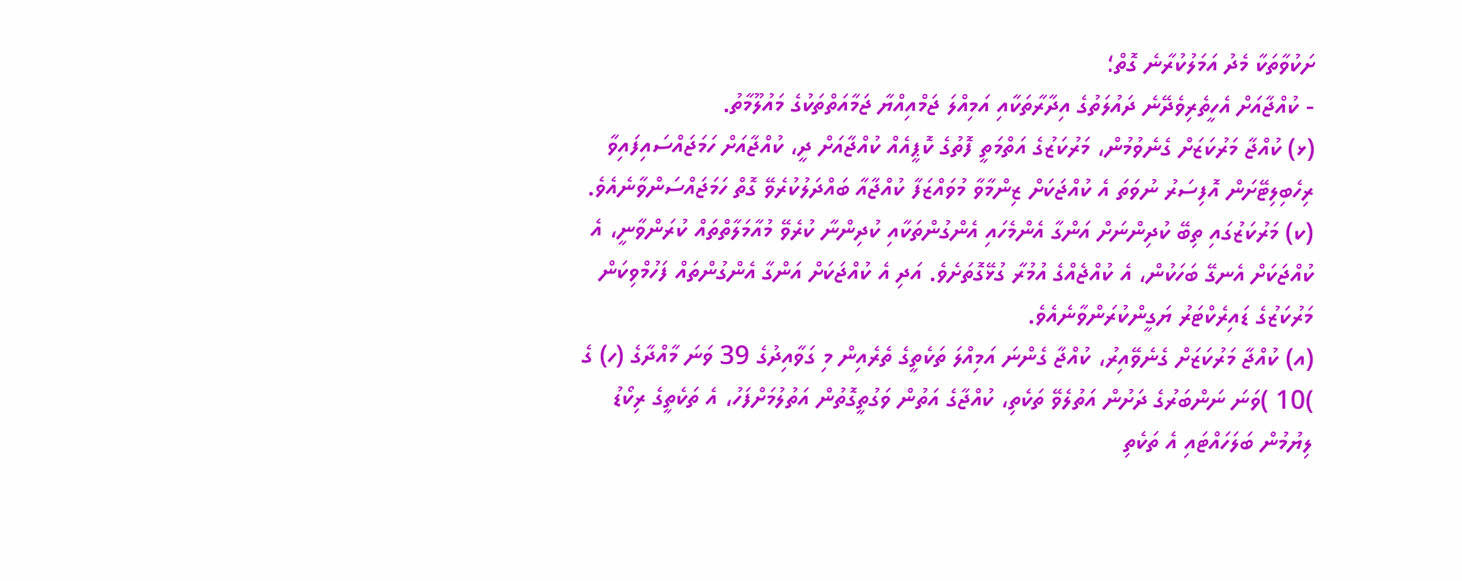ށަކުވާތަކާ މެދު އަމަލުކުރާނެ ގޮތް؛
- ކުއްޖާއަށް އެހީތެރިވެދޭނެ ދައުލަތުގެ އިދާރާތަކާއި އަމިއްލަ ޖަމްއިއްޔާ ޖަމާއަތްތަކުގެ މައުލޫމާތު.
(ޅ) ކުއްޖާ މަރުކަޒަށް ގެނެވުމުން، މަރުކަޒުގެ އަތްމަތީ ފޮތުގެ ކޮޕީއެއް ކުއްޖާއަށް ދީ، ކުއްޖާއަށް ހަމަޖައްސައިފައިވާ ރިހެބިލިޓޭށަން އޮފިސަރު ނުވަތަ އެ ކުއްޖަކަށް ޒިންމާވާ މުވައްޒަފާ ކުއްޖާއާ ބައްދަލުކުރެވޭ ގޮތް ހަމަޖައްސަންވާނެއެވެ.
(ކ) މަރުކަޒުގައި ތިބޭ ކުދިންނަށް އަންގާ އެންމެހައި އެންގުންތަކާއި ކުދިންނާ ކުރެވޭ މުއާމަލާތްތައް ކުރަންވާނީ، އެ ކުއްޖަކަށް އެނގޭ ބަހަކުން، އެ ކުއްޖެއްގެ އުމުރާ ގުޅޭގޮތަށެވެ. އަދި އެ ކުއްޖަކަށް އަންގާ އެންގުންތައް ފަހުމްވިކަން މަރުކަޒުގެ ޑައިރެކްޓަރު ޔަގީންކުރަންވާނެއެވެ.
(އ) ކުއްޖާ މަރުކަޒަށް ގެނެވޭއިރު، ކުއްޖާ ގެންނަ އަމިއްލަ ތަކެތީގެ ތެރެއިން މި ގަވާއިދުގެ 39 ވަނަ މާއްދާގެ (ހ) ގެ )10 )ވަނަ ނަންބަރުގެ ދަށުން އަތުލެވޭ ތަކެތި، ކުއްޖާގެ އަތުން ވަގުތީގޮތުން އަތުލުމަށްފަހު، އެ ތަކެތީގެ ރިކޯޑު ލިޔުމުން ބަލަހައްޓައި އެ ތަކެތި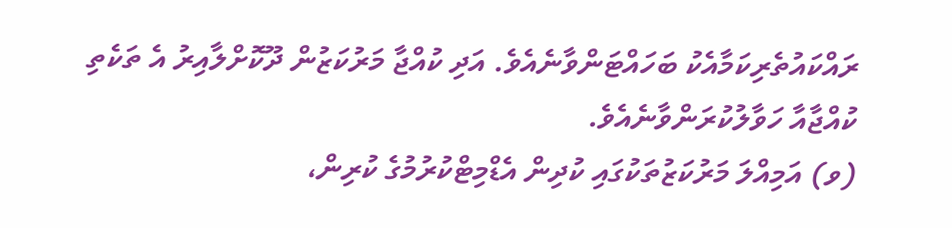ރައްކައުތެރިކަމާއެކު ބަހައްޓަންވާނެއެވެ. އަދި ކުއްޖާ މަރުކަޒުން ދޫކޮށްލާއިރު އެ ތަކެތި ކުއްޖާއާ ހަވާލުކުރަންވާނެއެވެ.
(ވ) އަމިއްލަ މަރުކަޒުތަކުގައި ކުދިން އެޑްމިޓްކުރުމުގެ ކުރިން،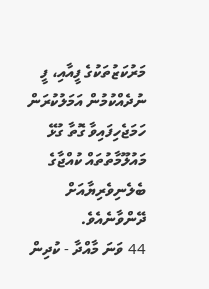މަރުކަޒުތަކުގެ ފީއާއި، ފީ ނުދެއްކުމުން އަމަލުކުރަން ހަމަޖެހިފައިވާ ގޮތާ ގުޅޭ މައުލޫމާތުތައް ކުއްޖާގެ ބެލެނިވެރިޔާއަށް ދޭންވާނެއެވެ.
44 ވަނަ މާއްދާ - ކުދިން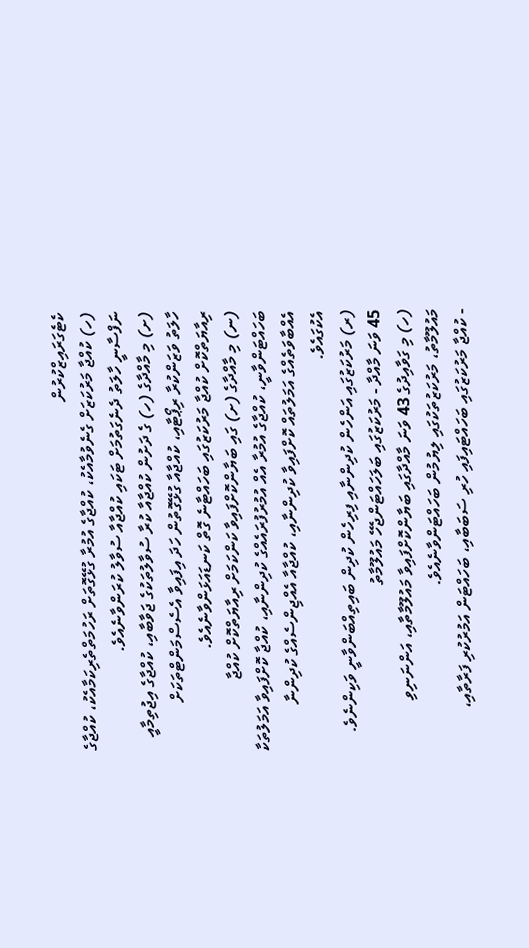ކެޓެގަރައިޒްކުރުން
(ހ) ކުއްޖާ މަރުކަޒަށް ގެނެވުމާއެކު، ކުއްޖާގެ އުމުރާ ގުޅޭގޮތަށް ރަހުމަތްތެރިކަމާއެކު، ކުއްޖާގެ ނަފްސާނީ ހާލަތު ދެނެގަތުމަށް ޓަކައި ކުއްޖާއާ ސުވާލު ކުރަންވާނެއެވެ.
(ށ) މި މާއްދާގެ (ހ) ގެ ދަށުން ކުއްޖާއާ ކުރާ ސުވާލުތަކުގެ ޖަވާބާއި، ކުއްޖާގެ އިޖުތިމާއީ ހާލަތު ވަޒަންކުރާ ރިޕޯޓާއި، ކުއްޖާއާ ގުޅޭގޮތުން ހަދަ އިފައިވާ އެސެސްމަންޓްތަކަށް ރިއާޔަތްކޮށް ކުއްޖާ މަރުކަޒުގައި ބަހައްޓާނެ ގޮތް ކަނޑައަޅަންވާނެއެވެ.
(ނ) މި މާއްދާގެ (ށ) ގައި ބަޔާންކޮށްފައިވާ ކަންކަމަށް ރިއާޔަތްކޮށް ކުއްޖާ ބަހައްޓަންވާނީ، ކުއްޖާގެ އުމުރާ އެއް އުމުރުފުރައެއްގެ ކުދިންނާއި، ކުއްޖާ ކޮށްފައިވާ އަމަލުތަކާ އެއްބާވަތެއްގެ އަމަލުތައް ކޮށްފައިވާ ކުދިންނާއި، ކުއްޖާއާ އެއްޖިންސެއްގެ ކުދިންނާ އެކުގައެވެ.
(ރ) މަރުކަޒުގައި އަންހެން ކުދިންނާއި ފިރިހެން ކުދިން ބައިތިއްބަންވާނީ ވަކިންނެވެ.
45 ވަނަ މާއްދާ - މަރުކަޒުގައި ބަލަހައްޓަންޖެހޭ މައުލޫމާތު
(ހ) މި ގަވާއިދުގެ 43 ވަނަ މާއްދާގައި ބަޔާންކޮށްފައިވާ މައުލޫމާތާއި، އަންނަނިވި މައުލޫމާތު، މަރުކަޒުތަކުގައި ލިޔުމުން ބަހައްޓަންވާނެއެވެ.
- ކުއްޖާ މަރުކަޒުގައި ބަހައްޓައިފައި ހުރި ސަބަބާއި، ބަހައްޓަން އަމުރުކުރި ފަރާތާއި،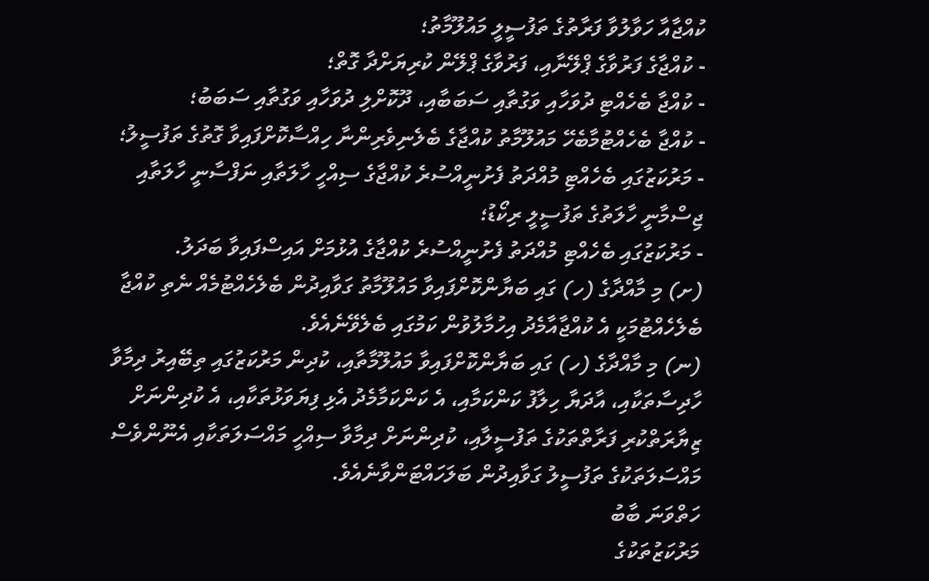ކުއްޖާއާ ހަވާލުވާ ފަރާތުގެ ތަފުސީލީ މައުލޫމާތު؛
- ކުއްޖާގެ ފަރުވާގެ ޕްލޭނާއި، ފަރުވާގެ ޕްލޭން ކުރިޔަށްދާ ގޮތް؛
- ކުއްޖާ ބެހެއްޓި ދުވަހާއި ވަގުތާއި ސަބަބާއި، ދޫކޮށްލި ދުވަހާއި ވަގުތާއި ސަބަބު؛
- ކުއްޖާ ބެހެއްޓުމާބެހޭ މައުލޫމާތު ކުއްޖާގެ ބެލެނިވެރިންނާ ހިއްސާކޮށްފައިވާ ގޮތުގެ ތަފުސީލު؛
- މަރުކަޒުގައި ބެހެއްޓި މުއްދަތު ފެށުނީއްސުރެ ކުއްޖާގެ ސިއްހީ ހާލަތާއި ނަފްސާނީ ހާލަތާއި ޖިސްމާނީ ހާލަތުގެ ތަފުސީލީ ރިކޯޑު؛
- މަރުކަޒުގައި ބެހެއްޓި މުއްދަތު ފެށުނީއްސުރެ ކުއްޖާގެ އުޅުމަށް އައިސްފައިވާ ބަދަލު.
(ށ) މި މާއްދާގެ (ހ) ގައި ބަޔާންކޮށްފައިވާ މައުލޫމާތު ގަވާއިދުން ބެލެހެއްޓުމެއް ނެތި ކުއްޖާ ބެލެހެއްޓުމަކީ އެ ކުއްޖާއާމެދު އިހުމާލުވުން ކަމުގައި ބެލެވޭނެއެވެ.
(ނ) މި މާއްދާގެ (ހ) ގައި ބަޔާންކޮށްފައިވާ މައުލޫމާތާއި، ކުދިން މަރުކަޒުގައި ތިބޭއިރު ދިމާވާ ހާދިސާތަކާއި، އާދަޔާ ހިލާފު ކަންކަމާއި، އެ ކަންކަމާމެދު އެޅި ފިޔަވަޅުތަކާއި، އެ ކުދިންނަށް ޒިޔާރަތްކުރި ފަރާތްތަކުގެ ތަފުސީލާއި، ކުދިންނަށް ދިމާވާ ސިއްހީ މައްސަލަތަކާއި އެނޫންވެސް މައްސަލަތަކުގެ ތަފުސީލު ގަވާއިދުން ބަލަހައްޓަންވާނެއެވެ.
ހަތްވަނަ ބާބު
މަރުކަޒުތަކުގެ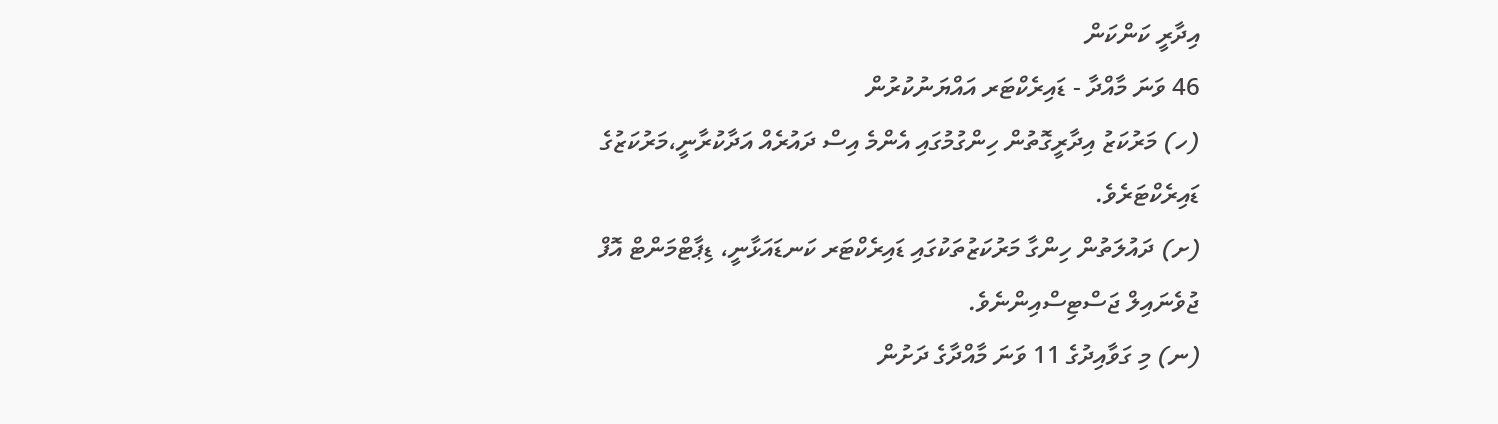އިދާރީ ކަންކަން
46 ވަނަ މާއްދާ - ޑައިރެކްޓަރ އައްޔަނުކުރުން
(ހ) މަރުކަޒު އިދާރީގޮތުން ހިންގުމުގައި އެންމެ އިސް ދައުރެއް އަދާކުރާނީ،މަރުކަޒުގެ ޑައިރެކްޓަރެވެ.
(ށ) ދައުލަތުން ހިންގާ މަރުކަޒުތަކުގައި ޑައިރެކްޓަރ ކަނޑައަޅާނީ، ޑިޕާޓްމަންޓް އޮފް ޖުވެނައިލް ޖަސްޓިސްއިންނެވެ.
(ނ) މި ގަވާއިދުގެ 11 ވަނަ މާއްދާގެ ދަށުން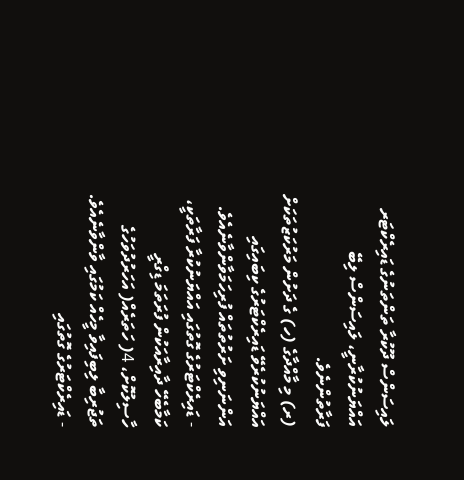ލައިސަންސް ދޫކުރާ ތަންތަނުގެ ޑައިރެކްޓަރ އައްޔަނުކުރާނީ، ލައިސަންސް ލިބޭ ފަރާތުންނެވެ.
(ރ) މި މާއްދާގެ (ހ) ގެ ދަށުން މަރުކަޒުތަކަށް އައްޔަނުކުރެވޭ ޑައިރެކްޓަރުގެ ކިބައިގައި އަންނަނިވި ށަރުތުތައް ފުރިހަމަވާންވާނެއެވެ.
- ޑައިރެކްޓަރުގެ ގޮތުގައި އައްޔަނުކުރާ ފަރާތަކީ، ކަމާބެހޭ ދާއިރާއަކުން ފުރަތަމަ ޑިގްރީ ހާސިލުކޮށް، 4( ހަތަރެއް( އަހަރުދުވަހުގެ ތަޖުރިބާ ލިބިފައިވާ މީހެއް ކަމުގައި ވާންވާނެއެވެ.
- ޑައިރެކްޓަރުގެ ގޮތުގައި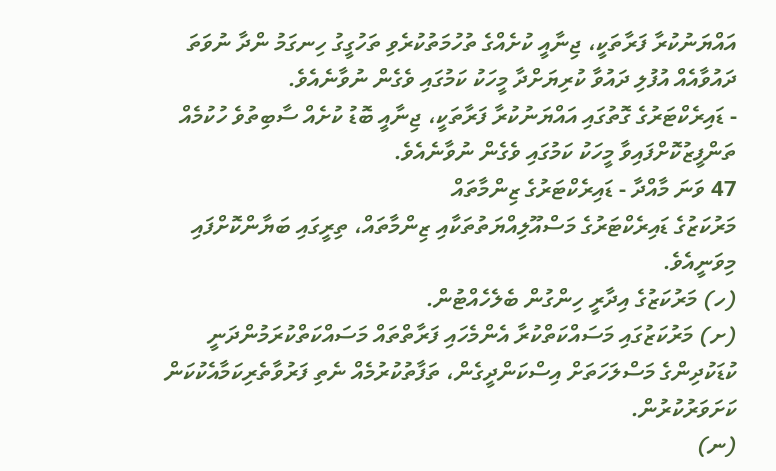އައްޔަނުކުރާ ފަރާތަކީ، ޖިނާއީ ކުށެއްގެ ތުހުމަތުކުރެވި ތަހުގީގު ހިނގަމު ންދާ ނުވަތަ ދައުވާއެއް އުފުލި ދައުވާ ކުރިޔަށްދާ މީހަކު ކަމުގައި ވެގެން ނުވާނެއެވެ.
- ޑައިރެކްޓަރުގެ ގޮތުގައި އައްޔަނުކުރާ ފަރާތަކީ، ޖިނާއީ ބޮޑު ކުށެއް ސާބިތުވެ ހުކުމެއް ތަންފީޒުކޮށްފައިވާ މީހަކު ކަމުގައި ވެގެން ނުވާނެއެވެ.
47 ވަނަ މާއްދާ - ޑައިރެކްޓަރުގެ ޒިންމާތައް
މަރުކަޒުގެ ޑައިރެކްޓަރުގެ މަސްއޫލިއްޔަތުތަކާއި ޒިންމާތައް، ތިރީގައި ބަޔާންކޮށްފައި މިވަނީއެވެ.
(ހ) މަރުކަޒުގެ އިދާރީ ހިންގުން ބެލެހެއްޓުން.
(ށ) މަރުކަޒުގައި މަސައްކަތްކުރާ އެންމެހައި ފަރާތްތައް މަސައްކަތްކުރަމުންދަނީ ކުޑަކުދިންގެ މަސްލަހަތަށް އިސްކަންދީގެން، ތަފާތުކުރުމެއް ނެތި ފަރުވާތެރިކަމާއެކުކަން ކަށަވަރުކުރުން.
(ނ)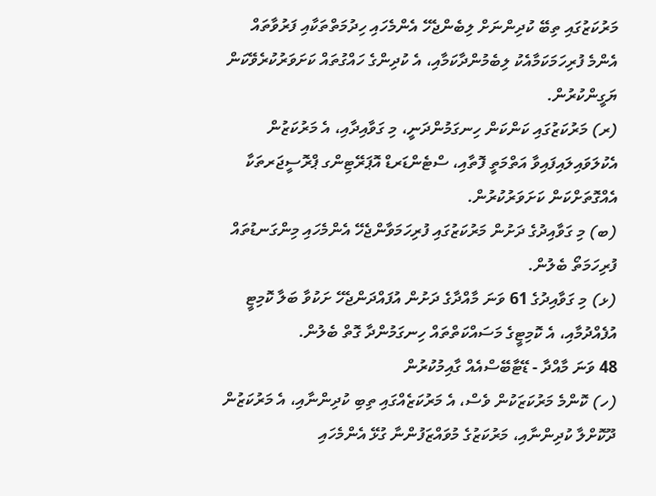މަރުކަޒުގައި ތިބޭ ކުދިންނަށް ލިބެންޖެހޭ އެންމެހައި ހިދުމަތްތަކާއި ފަރުވާތައް އެންމެ ފުރިހަމަކަމާއެކު ލިބެމުންދާކަމާއި، އެ ކުދިންގެ ހައްގުތައް ކަށަވަރުކުރެވޭކަން ޔަގީންކުރުން.
(ރ) މަރުކަޒުގައި ކަންކަން ހިނގަމުންދަނީ، މި ގަވާއިދާއި، އެ މަރުކަޒުން އެކުލަވައިލައިފައިވާ އަތްމަތީ ފޮތާއި، ސްޓެންޑަރޑް އޮޕަރޭޓިންގ ޕްރޮސީޖަރތަކާ އެއްގޮތަށްކަން ކަށަވަރުކުރުން.
(ބ) މި ގަވާއިދުގެ ދަށުން މަރުކަޒުގައި ފުރިހަމަވާންޖެހޭ އެންމެހައި މިންގަނޑުތައް ފުރިހަމަތޯ ބެލުން.
(ޅ) މި ގަވާއިދުގެ 61 ވަނަ މާއްދާގެ ދަށުން އުފައްދަންޖެހޭ ށަކުވާ ބަލާ ކޮމިޓީ އުފެއްދުމާއި، އެ ކޮމިޓީގެ މަސައްކަތްތައް ހިނގަމުންދާ ގޮތް ބެލުން.
48 ވަނަ މާއްދާ - ޑޭޓާބޭސްއެއް ގާއިމުކުރުން
(ހ) ކޮންމެ މަރުކަޒަކުން ވެސް، އެ މަރުކަޒެއްގައި ތިބި ކުދިންނާއި، އެ މަރުކަޒުން ދޫކޮށްލާ ކުދިންނާއި، މަރުކަޒުގެ މުވައްޒަފުންނާ ގުޅޭ އެންމެހައި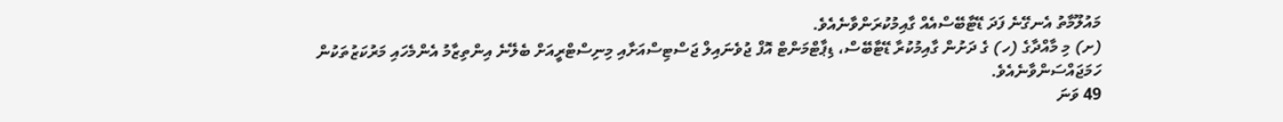މައުލޫމާތު އެނގޭނެ ފަދަ ޑޭޓާބޭސްއެއް ގާއިމުކުރަންވާނެއެވެ.
(ށ) މި މާއްދާގެ (ހ) ގެ ދަށުން ގާއިމުކުރާ ޑޭޓާބޭސް، ޑިޕާޓްމަންޓް އޮފް ޖުވެނައިލް ޖަސްޓިސްއަށާއި މިނިސްޓްރީއަށް ބެލޭނެ އިންތިޒާމު އެންމެހައި މަރުކަޒުތަކުން ހަމަޖައްސަންވާނެއެވެ.
49 ވަނަ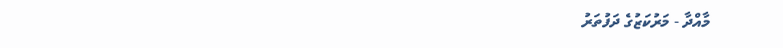މާއްދާ - މަރުކަޒުގެ ދަފުތަރު